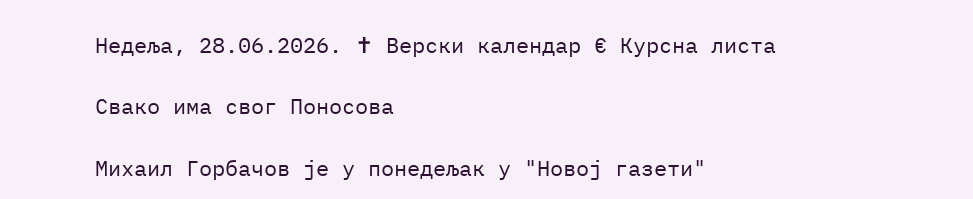Недеља, 28.06.2026. ✝ Верски календар € Курсна листа

Свако има свог Поносова

Михаил Горбачов је у понедељак у "Новој газети"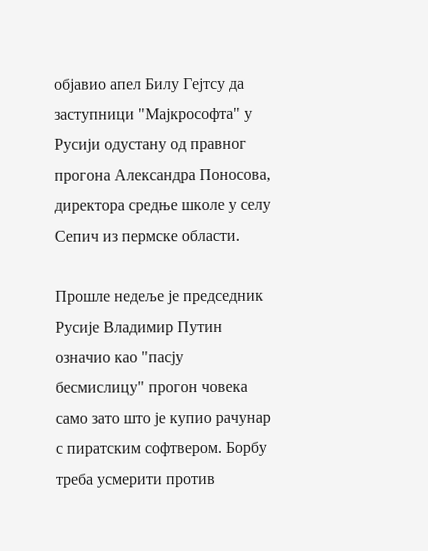објавио апел Билу Гејтсу да заступници "Мајкрософта" у Русији одустану од правног прогона Александра Поносова, директора средње школе у селу Сепич из пермске области.

Прошле недеље је председник Русије Владимир Путин означио као "пасју бесмислицу" прогон човека само зато што је купио рачунар с пиратским софтвером. Борбу треба усмерити против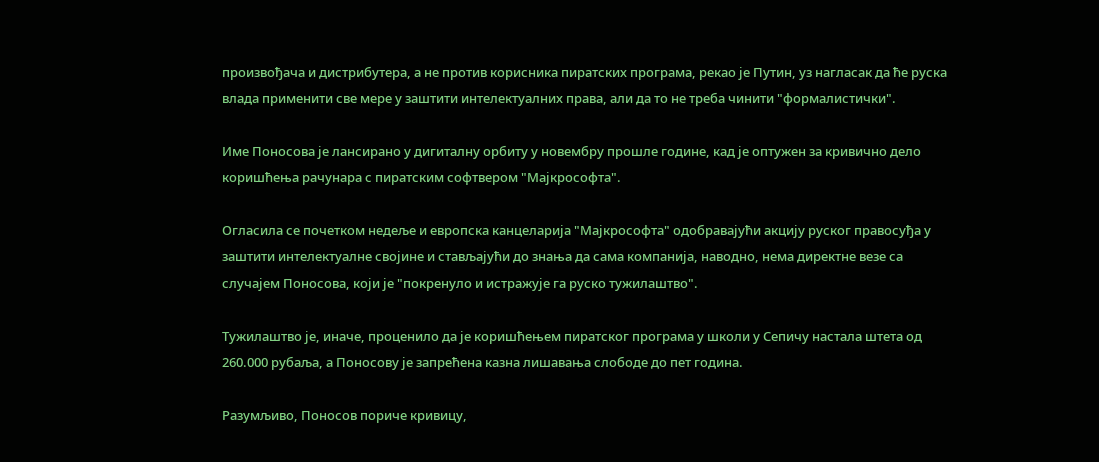произвођача и дистрибутера, а не против корисника пиратских програма, рекао је Путин, уз нагласак да ће руска влада применити све мере у заштити интелектуалних права, али да то не треба чинити "формалистички".

Име Поносова је лансирано у дигиталну орбиту у новембру прошле године, кад је оптужен за кривично дело коришћења рачунара с пиратским софтвером "Мајкрософта".

Огласила се почетком недеље и европска канцеларија "Мајкрософта" одобравајући акцију руског правосуђа у заштити интелектуалне својине и стављајући до знања да сама компанија, наводно, нема директне везе са случајем Поносова, који је "покренуло и истражује га руско тужилаштво".

Тужилаштво је, иначе, проценило да је коришћењем пиратског програма у школи у Сепичу настала штета од 260.000 рубаља, а Поносову је запрећена казна лишавања слободе до пет година.

Разумљиво, Поносов пориче кривицу,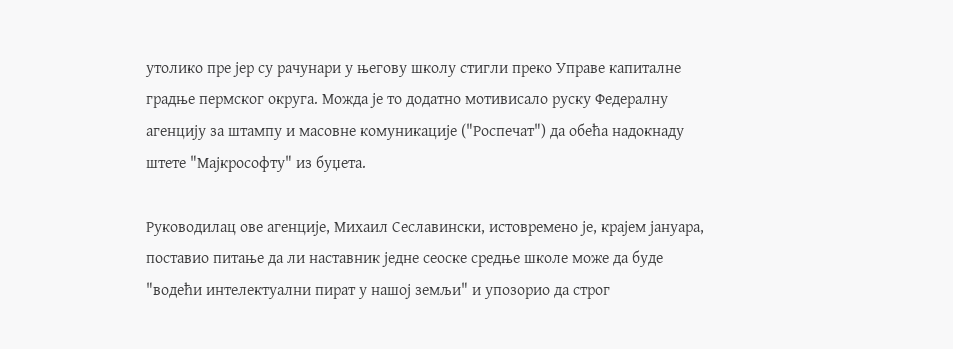утолико пре јер су рачунари у његову школу стигли преко Управе капиталне градње пермског округа. Можда је то додатно мотивисало руску Федералну агенцију за штампу и масовне комуникације ("Роспечат") да обећа надокнаду штете "Мајкрософту" из буџета.

Руководилац ове агенције, Михаил Сеславински, истовремено је, крајем јануара, поставио питање да ли наставник једне сеоске средње школе може да буде "водећи интелектуални пират у нашој земљи" и упозорио да строг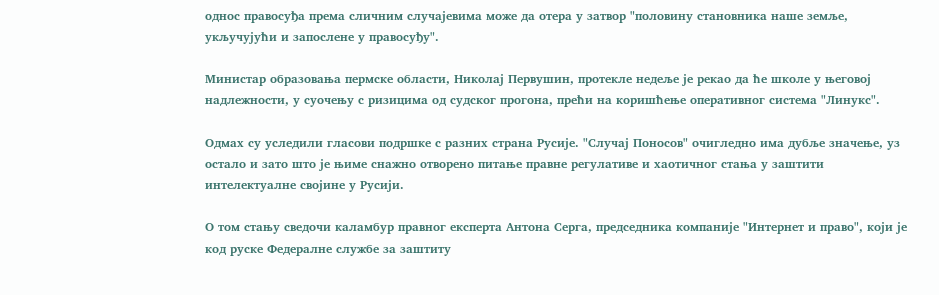однос правосуђа према сличним случајевима може да отера у затвор "половину становника наше земље, укључујући и запослене у правосуђу".

Министар образовања пермске области, Николај Первушин, протекле недеље је рекао да ће школе у његовој надлежности, у суочењу с ризицима од судског прогона, прећи на коришћење оперативног система "Линукс".

Одмах су уследили гласови подршке с разних страна Русије. "Случај Поносов" очигледно има дубље значење, уз остало и зато што је њиме снажно отворено питање правне регулативе и хаотичног стања у заштити интелектуалне својине у Русији.

О том стању сведочи каламбур правног експерта Антона Серга, председника компаније "Интернет и право", који је код руске Федералне службе за заштиту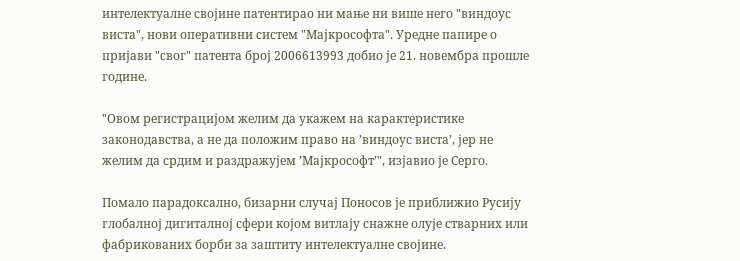интелектуалне својине патентирао ни мање ни више него "виндоус виста", нови оперативни систем "Мајкрософта". Уредне папире о пријави "свог" патента број 2006613993 добио је 21. новембра прошле године.

"Овом регистрацијом желим да укажем на карактеристике законодавства, а не да положим право на ’виндоус виста’, јер не желим да срдим и раздражујем ’Мајкрософт’", изјавио је Серго.

Помало парадоксално, бизарни случај Поносов је приближио Русију глобалној дигиталној сфери којом витлају снажне олује стварних или фабрикованих борби за заштиту интелектуалне својине.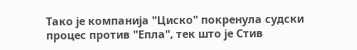Тако је компанија "Циско" покренула судски процес против "Епла", тек што је Стив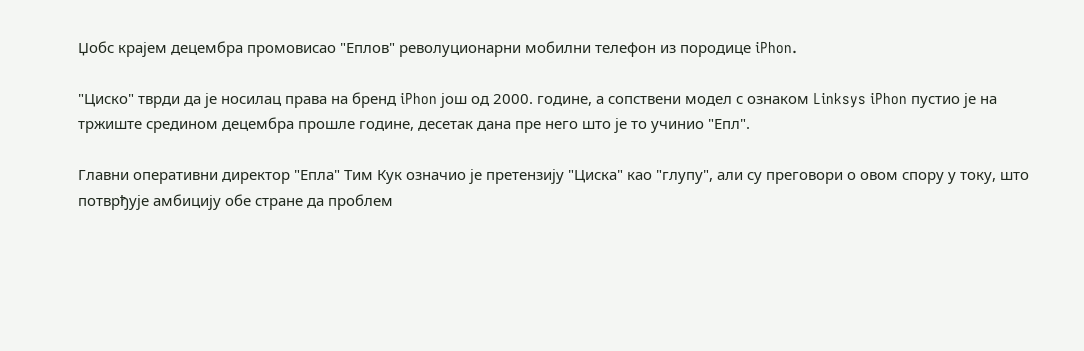Џобс крајем децембра промовисао "Еплов" револуционарни мобилни телефон из породице iPhon.

"Циско" тврди да је носилац права на бренд iPhon још од 2000. године, а сопствени модел с ознаком Linksys iPhon пустио је на тржиште средином децембра прошле године, десетак дана пре него што је то учинио "Епл".

Главни оперативни директор "Епла" Тим Кук означио је претензију "Циска" као "глупу", али су преговори о овом спору у току, што потврђује амбицију обе стране да проблем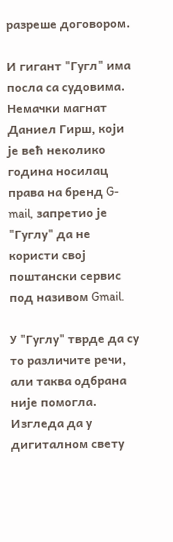разреше договором.

И гигант "Гугл" има посла са судовима. Немачки магнат Даниел Гирш, који је већ неколико година носилац права на бренд G-mail, запретио је "Гуглу" да не користи свој поштански сервис под називом Gmail.

У "Гуглу" тврде да су то различите речи, али таква одбрана није помогла. Изгледа да у дигиталном свету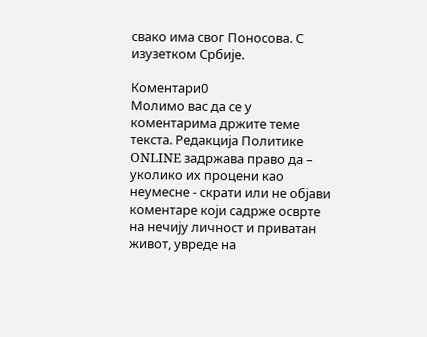свако има свог Поносова. С изузетком Србије.

Коментари0
Молимо вас да се у коментарима држите теме текста. Редакција Политике ONLINE задржава право да – уколико их процени као неумесне - скрати или не објави коментаре који садрже осврте на нечију личност и приватан живот, увреде на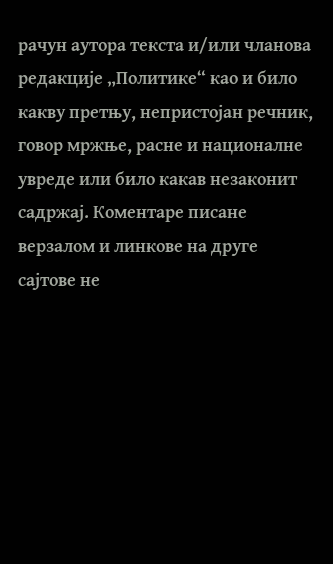рачун аутора текста и/или чланова редакције „Политике“ као и било какву претњу, непристојан речник, говор мржње, расне и националне увреде или било какав незаконит садржај. Коментаре писане верзалом и линкове на друге сајтове не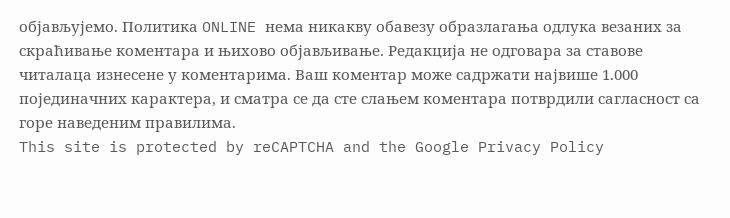објављујемо. Политика ONLINE нема никакву обавезу образлагања одлука везаних за скраћивање коментара и њихово објављивање. Редакција не одговара за ставове читалаца изнесене у коментарима. Ваш коментар може садржати највише 1.000 појединачних карактера, и сматра се да сте слањем коментара потврдили сагласност са горе наведеним правилима.
This site is protected by reCAPTCHA and the Google Privacy Policy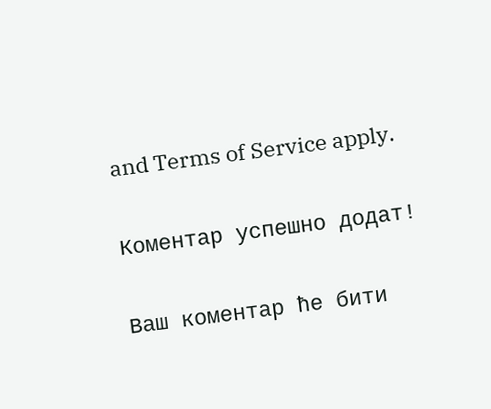and Terms of Service apply.

Комeнтар успeшно додат!

Ваш комeнтар ћe бити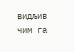видљив чим га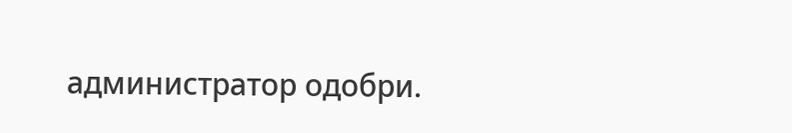администратор одобри.